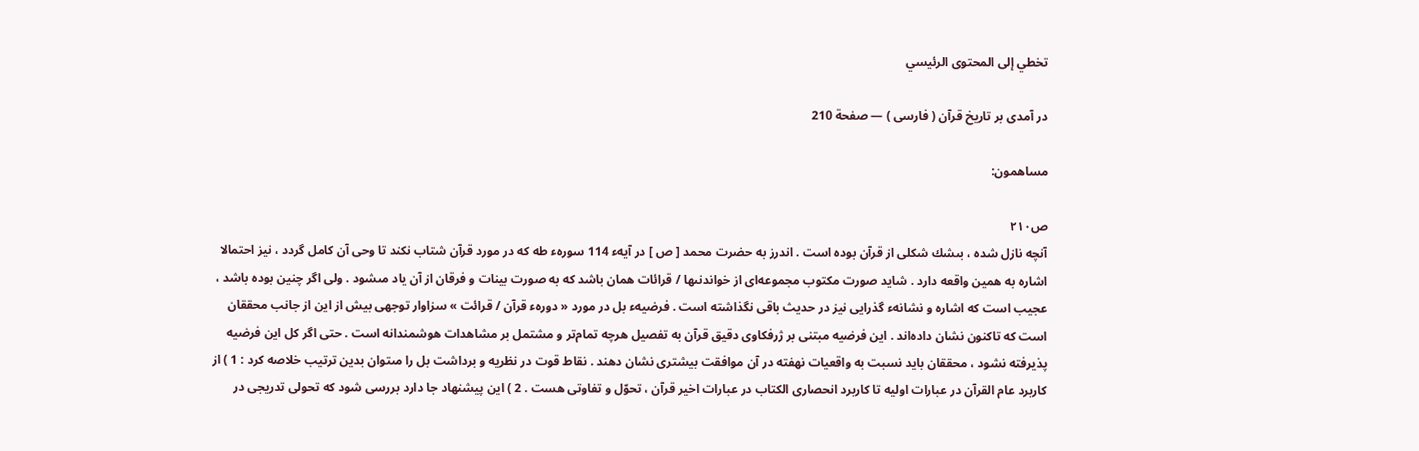تخطي إلى المحتوى الرئيسي

در آمدى بر تاريخ قرآن ( فارسى ) — صفحة 210

مساهمون:

ص٢١٠
آنچه نازل شده ، بىشك شكلى از قرآن بوده است . اندرز به حضرت محمد [ ص ] در آيهء 114 سورهء طه كه در مورد قرآن شتاب نكند تا وحى آن كامل گردد ، نيز احتمالا اشاره به همين واقعه دارد . شايد صورت مكتوب مجموعه‌اى از خواندنىها / قرائات همان باشد كه به صورت بينات و فرقان از آن ياد مىشود . ولى اگر چنين بوده باشد ، عجيب است كه اشاره و نشانهء گذرايى نيز در حديث باقى نگذاشته است . فرضيهء بل در مورد « دورهء قرآن / قرائت » سزاوار توجهى بيش از اين از جانب محققان است كه تاكنون نشان داده‌اند . اين فرضيه مبتنى بر ژرفكاوى دقيق قرآن به تفصيل هرچه تمام‌تر و مشتمل بر مشاهدات هوشمندانه است . حتى اگر كل اين فرضيه پذيرفته نشود ، محققان بايد نسبت به واقعيات نهفته در آن موافقت بيشترى نشان دهند . نقاط قوت در نظريه و برداشت بل را مىتوان بدين ترتيب خلاصه كرد : 1 ) از كاربرد عام القرآن در عبارات اوليه تا كاربرد انحصارى الكتاب در عبارات اخير قرآن ، تحوّل و تفاوتى هست . 2 ) اين پيشنهاد جا دارد بررسى شود كه تحولى تدريجى در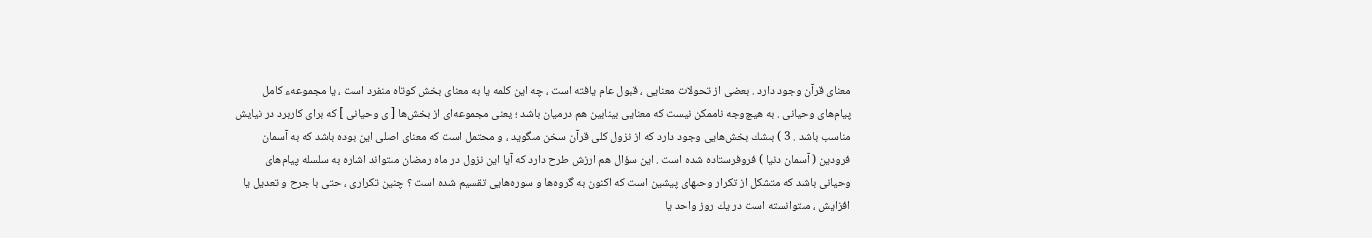معناى قرآن وجود دارد . بعضى از تحولات معنايى ، قبول عام يافته است ، چه اين كلمه يا به معناى بخش كوتاه منفرد است ، يا مجموعهء كامل پيام‌هاى وحيانى . به هيچ‌وجه ناممكن نيست كه معنايى بينابين هم درميان باشد ؛ يعنى مجموعه‌اى از بخش‌ها [ ى وحيانى ] كه براى كاربرد در نيايش مناسب باشد . 3 ) بىشك بخش‌هايى وجود دارد كه از نزول كلى قرآن سخن مىگويد ، و محتمل است كه معناى اصلى اين بوده باشد كه به آسمان فرودين ( آسمان دنيا ) فروفرستاده شده است . اين سؤال هم ارزش طرح دارد كه آيا اين نزول در ماه رمضان مىتواند اشاره به سلسله پيام‌هاى وحيانى باشد كه متشكل از تكرار وحىهاى پيشين است كه اكنون به گروه‌ها و سوره‌هايى تقسيم شده است ؟ چنين تكرارى ، حتى با جرح و تعديل يا افزايش ، مىتوانسته است در يك روز واحد يا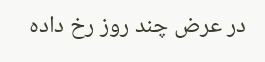در عرض چند روز رخ داده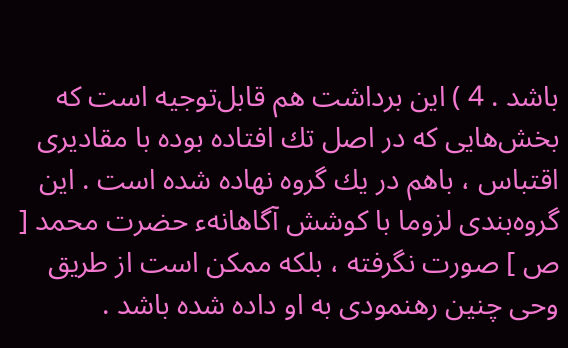باشد . 4 ) اين برداشت هم قابل‌توجيه است كه بخش‌هايى كه در اصل تك افتاده بوده با مقاديرى اقتباس ، باهم در يك گروه نهاده شده است . اين گروه‌بندى لزوما با كوشش آگاهانهء حضرت محمد [ ص ] صورت نگرفته ، بلكه ممكن است از طريق وحى چنين رهنمودى به او داده شده باشد .